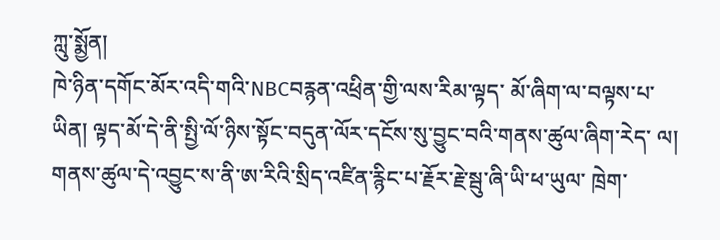ཀླུ་སྨྱོན།
ཁེ་ཉིན་དགོང་མོར་འདི་གའི་NBCབརྙན་འཕྲིན་གྱི་ལས་རིམ་ལྟད་ མོ་ཞིག་ལ་བལྟས་པ་ཡིན། ལྟད་མོ་དེ་ནི་སྤྱི་ལོ་ཉིས་སྟོང་བདུན་ལོར་དངོས་སུ་བྱུང་བའི་གནས་ཚུལ་ཞིག་རེད་ ལ། གནས་ཚུལ་དེ་འབྱུང་ས་ནི་ཨ་རིའི་སྲིད་འཛིན་རྙིང་པ་རྗོར་རྗེ་སྦུ་ཞི་ཡི་ཕ་ཡུལ་ ཁྲེག་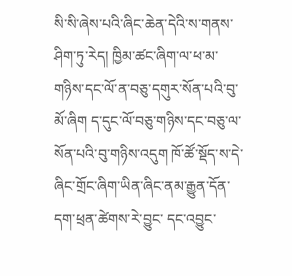སི་སི་ཞེས་པའི་ཞིང་ཆེན་དེའི་ས་གནས་ཤིག་ཏུ་རེད། ཁྱིམ་ཚང་ཞིག་ལ་ཕ་མ་གཉིས་དང་ལོ་ན་བཅུ་དགུར་སོན་པའི་བུ་མོ་ཞིག ད་དུང་ལོ་བཅུ་གཉིས་དང་བཅུ་ལ་སོན་པའི་བུ་གཉིས་འདུག ཁོ་ཚོ་སྡོད་ས་དེ་ཞིང་གྲོང་ཞིག་ཡིན་ཞིང་ནམ་རྒྱུན་དོན་དག་ཕྲན་ཚེགས་རེ་བྱུང་ དང་འབྱུང་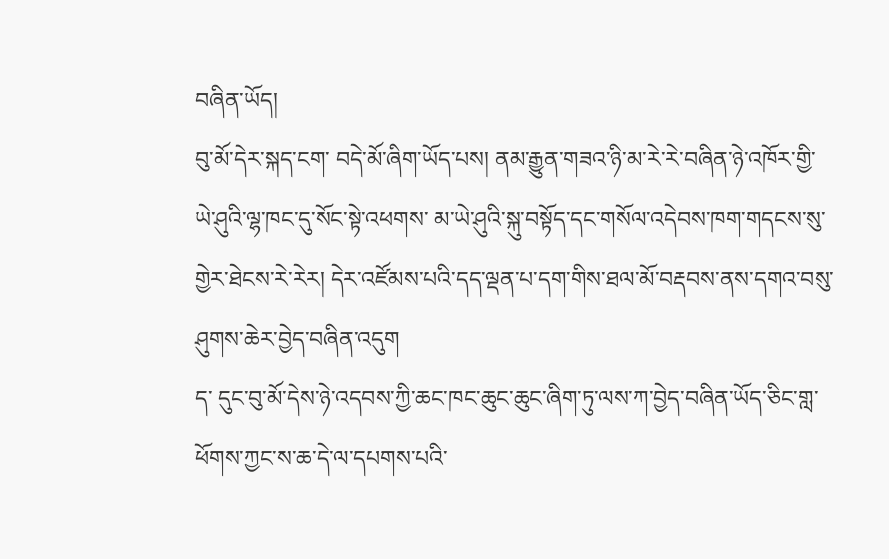བཞིན་ཡོད།
བུ་མོ་དེར་སྐད་ངག་ བདེ་མོ་ཞིག་ཡོད་པས། ནམ་རྒྱུན་གཟའ་ཉི་མ་རེ་རེ་བཞིན་ཉེ་འཁོར་གྱི་ཡེ་ཤུའི་ལྷ་ཁང་དུ་སོང་སྟེ་འཕགས་ མ་ཡེ་ཤུའི་སྐུ་བསྟོད་དང་གསོལ་འདེབས་ཁག་གདངས་སུ་གྱེར་ཐེངས་རེ་རེར། དེར་འཛོམས་པའི་དད་ལྡན་པ་དག་གིས་ཐལ་མོ་བརྡབས་ནས་དགའ་བསུ་ཤུགས་ཆེར་བྱེད་བཞིན་འདུག
ད་ དུང་བུ་མོ་དེས་ཉེ་འདབས་ཀྱི་ཆང་ཁང་ཆུང་ཆུང་ཞིག་ཏུ་ལས་ཀ་བྱེད་བཞིན་ཡོད་ཅིང་གླ་ཕོགས་ཀྱང་ས་ཆ་དེ་ལ་དཔགས་པའི་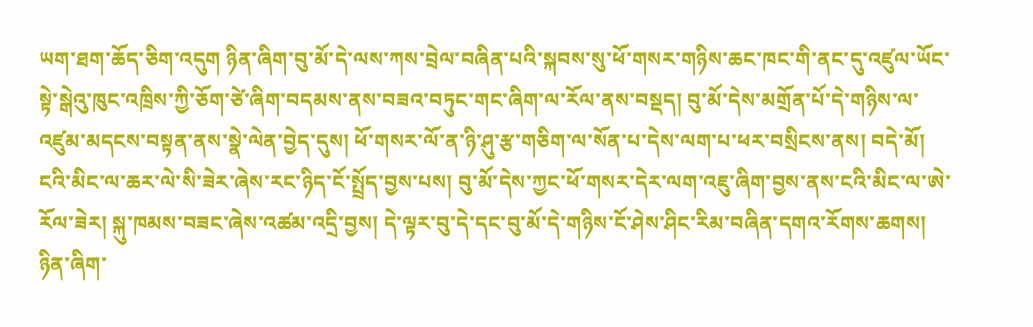ཡག་ཐག་ཆོད་ཅིག་འདུག ཉིན་ཞིག་བུ་མོ་དེ་ལས་ཀས་བྲེལ་བཞིན་པའི་སྐབས་སུ་ཕོ་གསར་གཉིས་ཆང་ཁང་གི་ནང་དུ་འཛུལ་ཡོང་སྟེ་སྒེའུ་ཁུང་འཁྲིས་ཀྱི་ཅོག་ཙེ་ཞིག་བདམས་ནས་བཟའ་བཏུང་གང་ཞིག་ལ་རོལ་ནས་བསྡད། བུ་མོ་དེས་མགྲོན་པོ་དེ་གཉིས་ལ་འཛུམ་མདངས་བསྟན་ནས་སྣེ་ལེན་བྱེད་དུས། ཕོ་གསར་ལོ་ན་ཉི་ཤུ་རྩ་གཅིག་ལ་སོན་པ་དེས་ལག་པ་ཕར་བསྲིངས་ནས། བདེ་མོ། ངའི་མིང་ལ་ཆར་ལེ་སི་ཟེར་ཞེས་རང་ཉིད་ངོ་སྤྲོད་བྱས་པས། བུ་མོ་དེས་ཀྱང་ཕོ་གསར་དེར་ལག་འཇུ་ཞིག་བྱས་ནས་ངའི་མིང་ལ་ཨེ་རོལ་ཟེར། སྐུ་ཁམས་བཟང་ཞེས་འཚམ་འདྲི་བྱས། དེ་ལྟར་བུ་དེ་དང་བུ་མོ་དེ་གཉིས་ངོ་ཤེས་ཤིང་རིམ་བཞིན་དགའ་རོགས་ཆགས།
ཉིན་ཞིག་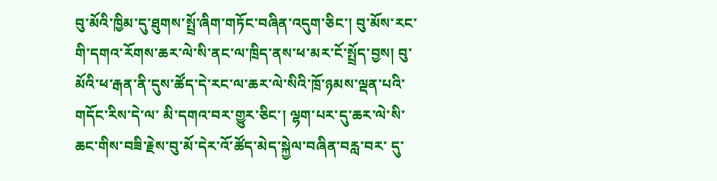བུ་མོའི་ཁྱིམ་དུ་ཐུགས་སྤྲོ་ཞིག་གཏོང་བཞིན་འདུག་ཅིང་། བུ་མོས་རང་གི་དགའ་རོགས་ཆར་ལེ་སི་ནང་ལ་ཁྲིད་ནས་ཕ་མར་ངོ་སྤྲོད་བྱས། བུ་མོའི་ཕ་རྒན་ནི་དུས་ཚོད་དེ་རང་ལ་ཆར་ལེ་སིའི་ཁྲོ་ཉམས་ལྡན་པའི་གདོང་རིས་དེ་ལ་ མི་དགའ་བར་གྱུར་ཅིང་། ལྷག་པར་དུ་ཆར་ལེ་སི་ཆང་གིས་བཟི་རྗེས་བུ་མོ་དེར་འོ་ཚོད་མེད་སྐྱེལ་བཞིན་བརླ་བར་ དུ་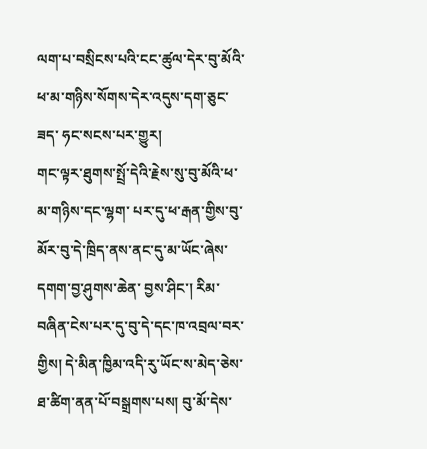ལག་པ་བསྲིངས་པའི་ངང་ཚུལ་དེར་བུ་མོའི་ཕ་མ་གཉིས་སོགས་དེར་འདུས་དག་ཅུང་ཟད་ ཧང་སངས་པར་གྱུར།
གང་ལྟར་ཐུགས་སྤྲོ་དེའི་རྗེས་སུ་བུ་མོའི་ཕ་མ་གཉིས་དང་ལྷག་ པར་དུ་ཕ་རྒན་གྱིས་བུ་མོར་བུ་དེ་ཁྲིད་ནས་ནང་དུ་མ་ཡོང་ཞེས་དགག་བྱ་ཤུགས་ཆེན་ བྱས་ཤིང་། རིམ་བཞིན་ངེས་པར་དུ་བུ་དེ་དང་ཁ་འབྲལ་བར་གྱིས། དེ་མིན་ཁྱིམ་འདི་རུ་ཡོང་ས་མེད་ཅེས་ཐ་ཚིག་ནན་པོ་བསྒྲགས་པས། བུ་མོ་དེས་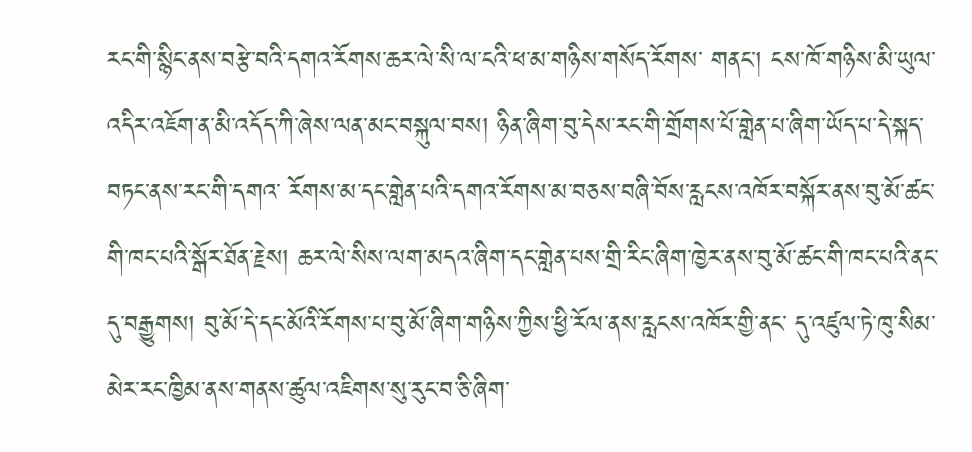རང་གི་སྙིང་ནས་བརྩེ་བའི་དགའ་རོགས་ཆར་ལེ་སི་ལ་ངའི་ཕ་མ་གཉིས་གསོད་རོགས་ གནང་། ངས་ཁོ་གཉིས་མི་ཡུལ་འདིར་འཇོག་ན་མི་འདོད་ཀི་ཞེས་ལན་མང་བསྐུལ་བས། ཉིན་ཞིག་བུ་དེས་རང་གི་གྲོགས་པོ་གླེན་པ་ཞིག་ཡོད་པ་དེ་སྐད་བཏང་ནས་རང་གི་དགའ་ རོགས་མ་དང་གླེན་པའི་དགའ་རོགས་མ་བཅས་བཞི་བོས་རླངས་འཁོར་བསྐོར་ནས་བུ་མོ་ཚང་ གི་ཁང་པའི་སྒོར་ཐོན་རྗེས། ཆར་ལེ་སིས་ལག་མདའ་ཞིག་དང་གླེན་པས་གྲི་རིང་ཞིག་ཁྱེར་ནས་བུ་མོ་ཚང་གི་ཁང་པའི་ནང་ དུ་བརྒྱུགས། བུ་མོ་དེ་དང་མོའི་རོགས་པ་བུ་མོ་ཞིག་གཉིས་ཀྱིས་ཕྱི་རོལ་ནས་རླངས་འཁོར་གྱི་ནང་ དུ་འཛུལ་ཏེ་ཁུ་སིམ་མེར་རང་ཁྱིམ་ནས་གནས་ཚུལ་འཇིགས་སུ་རུང་བ་ཅི་ཞིག་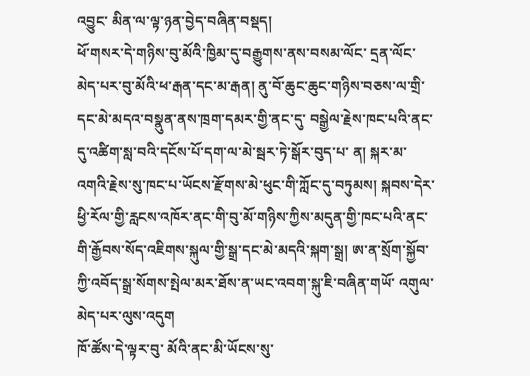འབྱུང་ མིན་ལ་ལྟ་ཉན་བྱེད་བཞིན་བསྡད།
ཕོ་གསར་དེ་གཉིས་བུ་མོའི་ཁྱིམ་དུ་བརྒྱུགས་ནས་བསམ་ལོང་ དྲན་ལོང་མེད་པར་བུ་མོའི་ཕ་རྒན་དང་མ་རྒན། ནུ་བོ་ཆུང་ཆུང་གཉིས་བཅས་ལ་གྲི་དང་མེ་མདའ་བསྣུན་ནས་ཁྲག་དམར་གྱི་ནང་དུ་ བསྒྱེལ་རྗེས་ཁང་པའི་ནང་དུ་འཚིག་སླ་བའི་དངོས་པོ་དག་ལ་མེ་སྦར་ཏེ་སྒོར་བུད་པ་ ན། སྐར་མ་འགའི་རྗེས་སུ་ཁང་པ་ཡོངས་རྫོགས་མེ་ཕུང་གི་ཀློང་དུ་བཏུམས། སྐབས་དེར་ཕྱི་རོལ་གྱི་རླངས་འཁོར་ནང་གི་བུ་མོ་གཉིས་ཀྱིས་མདུན་གྱི་ཁང་པའི་ནང་ གི་རྒྱོབས་སོད་འཇིགས་སྐུལ་གྱི་སྒྲ་དང་མེ་མདའི་སྐག་སྒྲ། ཨ་ན་སྲོག་སྐྱོབ་ཀྱི་འབོད་སྒྲ་སོགས་སྤེལ་མར་ཐོས་ན་ཡང་འབག་སྐུ་ཇི་བཞིན་གཡོ་ འགུལ་མེད་པར་ལུས་འདུག
ཁོ་ཚོས་དེ་ལྟར་བུ་ མོའི་ནང་མི་ཡོངས་སུ་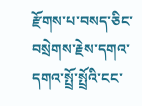རྫོགས་པ་བསད་ཅིང་བསྲེགས་རྗེས་དགའ་དགའ་སྤྲོ་སྤྲོའི་ངང་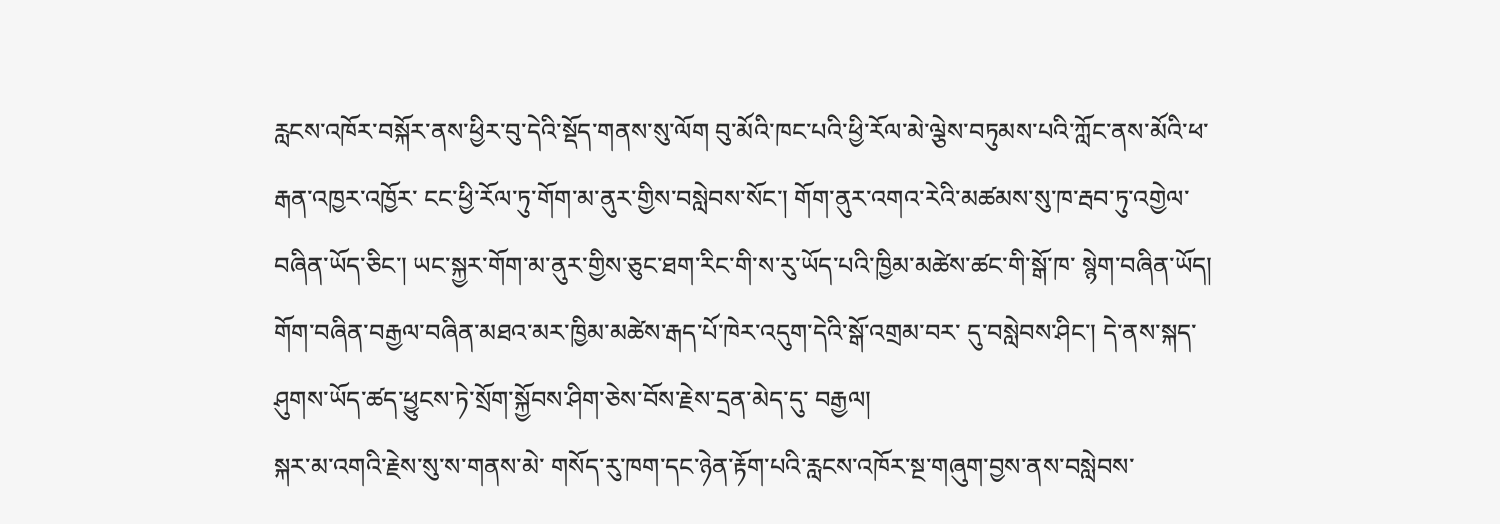རླངས་འཁོར་བསྐོར་ནས་ཕྱིར་བུ་དེའི་སྡོད་གནས་སུ་ལོག བུ་མོའི་ཁང་པའི་ཕྱི་རོལ་མེ་ལྕེས་བཏུམས་པའི་ཀློང་ནས་མོའི་ཕ་རྒན་འཁྱར་འཁྱོར་ ངང་ཕྱི་རོལ་ཏུ་གོག་མ་ནུར་གྱིས་བསླེབས་སོང་། གོག་ནུར་འགའ་རེའི་མཚམས་སུ་ཁ་རྦབ་ཏུ་འགྱེལ་བཞིན་ཡོད་ཅིང་། ཡང་སྐྱར་གོག་མ་ནུར་གྱིས་ཅུང་ཐག་རིང་གི་ས་རུ་ཡོད་པའི་ཁྱིམ་མཚེས་ཚང་གི་སྒོ་ཁ་ སྙེག་བཞིན་ཡོད། གོག་བཞིན་བརྒྱལ་བཞིན་མཐའ་མར་ཁྱིམ་མཚེས་རྒད་པོ་ཁེར་འདུག་དེའི་སྒོ་འགྲམ་བར་ དུ་བསླེབས་ཤིང་། དེ་ནས་སྐད་ཤུགས་ཡོད་ཚད་ཕྱུངས་ཏེ་སྲོག་སྐྱོབས་ཤིག་ཅེས་བོས་རྗེས་དྲན་མེད་དུ་ བརྒྱལ།
སྐར་མ་འགའི་རྗེས་སུ་ས་གནས་མེ་ གསོད་རུ་ཁག་དང་ཉེན་རྟོག་པའི་རླངས་འཁོར་སྔ་གཞུག་བྱས་ནས་བསླེབས་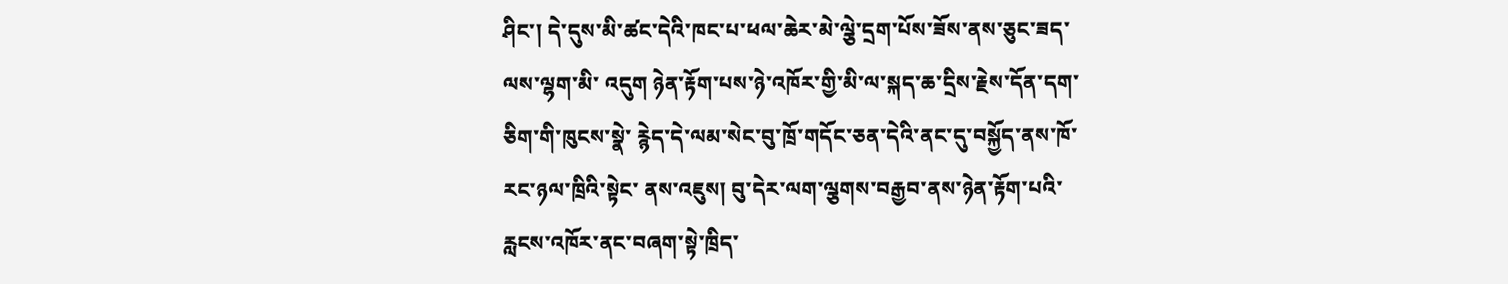ཤིང་། དེ་དུས་མི་ཚང་དེའི་ཁང་པ་ཕལ་ཆེར་མེ་ལྕེ་དྲག་པོས་ཟོས་ནས་ཅུང་ཟད་ལས་ལྷག་མི་ འདུག ཉེན་རྟོག་པས་ཉེ་འཁོར་གྱི་མི་ལ་སྐད་ཆ་དྲིས་རྗེས་དོན་དག་ཅིག་གི་ཁུངས་སྣེ་ རྙེད་དེ་ལམ་སེང་བུ་ཁྲོ་གདོང་ཅན་དེའི་ནང་དུ་བསྐྱོད་ནས་ཁོ་རང་ཉལ་ཁྲིའི་སྟེང་ ནས་འཇུས། བུ་དེར་ལག་ལྕགས་བརྒྱབ་ནས་ཉེན་རྟོག་པའི་རླངས་འཁོར་ནང་བཞག་སྟེ་ཁྲིད་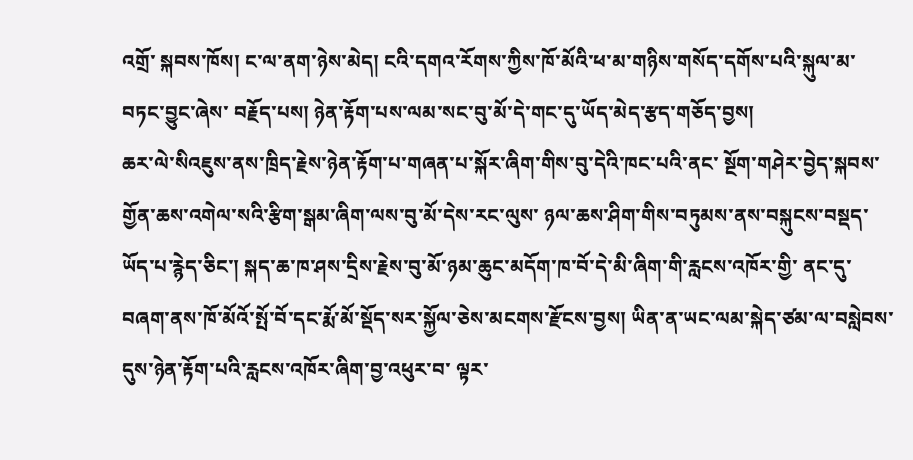འགྲོ་ སྐབས་ཁོས། ང་ལ་ནག་ཉེས་མེད། ངའི་དགའ་རོགས་ཀྱིས་ཁོ་མོའི་ཕ་མ་གཉིས་གསོད་དགོས་པའི་སྐུལ་མ་བཏང་བྱུང་ཞེས་ བརྗོད་པས། ཉེན་རྟོག་པས་ལམ་སང་བུ་མོ་དེ་གང་དུ་ཡོད་མེད་རྩད་གཅོད་བྱས།
ཆར་ལེ་སིའཇུས་ནས་ཁྲིད་རྗེས་ཉེན་རྟོག་པ་གཞན་པ་སྐོར་ཞིག་གིས་བུ་དེའི་ཁང་པའི་ནང་ སྔོག་གཤེར་བྱེད་སྐབས་གྱོན་ཆས་འགེལ་སའི་རྩིག་སྒམ་ཞིག་ལས་བུ་མོ་དེས་རང་ལུས་ ཉལ་ཆས་ཤིག་གིས་བཏུམས་ནས་བསྐུངས་བསྡད་ཡོད་པ་རྙེད་ཅིང་། སྐད་ཆ་ཁ་ཤས་དྲིས་རྗེས་བུ་མོ་ཉམ་ཆུང་མདོག་ཁ་བོ་དེ་མི་ཞིག་གི་རླངས་འཁོར་གྱི་ ནང་དུ་བཞག་ནས་ཁོ་མོའོ་སྤོ་བོ་དང་རྨོ་མོ་སྡོད་སར་སྐྱོལ་ཅེས་མངགས་རྫོངས་བྱས། ཡིན་ན་ཡང་ལམ་སྐེད་ཙམ་ལ་བསླེབས་དུས་ཉེན་རྟོག་པའི་རླངས་འཁོར་ཞིག་བྱ་འཕུར་བ་ ལྟར་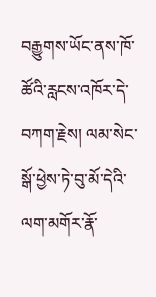བརྒྱུགས་ཡོང་ནས་ཁོ་ཚོའི་རླངས་འཁོར་དེ་བཀག་རྗེས། ལམ་སེང་སྒོ་ཕྱེས་ཏེ་བུ་མོ་དེའི་ལག་མགོར་རྣོ་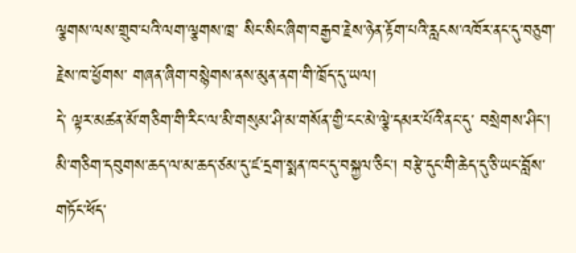ལྕགས་ལས་གྲུབ་པའི་ལག་ལྕགས་ཁྲ་ སིང་སིང་ཞིག་བརྒྱབ་རྗེས་ཉེན་རྟོག་པའི་རླངས་འཁོར་ནང་དུ་བཅུག་རྗེས་ཁ་ཕྱོགས་ གཞན་ཞིག་བསྙེགས་ནས་མུན་ནག་གི་ཁྲོད་དུ་ཡལ།
དེ་ ལྟར་མཚན་མོ་གཅིག་གི་རིང་ལ་མི་གསུམ་ཤི་མ་གསོན་གྱི་ངང་མེ་ལྕེ་དམར་པོའི་ནང་དུ་ བསྲེགས་ཤིང་། མི་གཅིག་དབུགས་ཆད་ལ་མ་ཆད་ཙམ་དུ་ཛ་དྲག་སྨན་ཁང་དུ་བསྐྱལ་ཅིང་། བརྩེ་དུང་གི་ཆེད་དུ་ཅི་ཡང་བློས་གཏོང་ཕོད་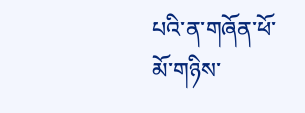པའི་ན་གཞོན་ཕོ་མོ་གཉིས་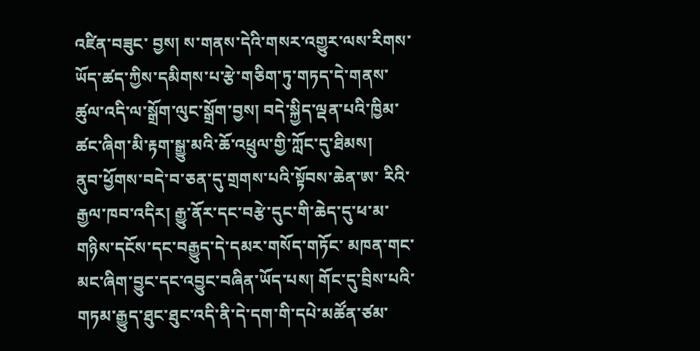འཛིན་བཟུང་ བྱས། ས་གནས་དེའི་གསར་འགྱུར་ལས་རིགས་ཡོད་ཚད་ཀྱིས་དམིགས་པ་རྩེ་གཅིག་ཏུ་གཏད་དེ་གནས་ ཚུལ་འདི་ལ་སྒྲོག་ལུང་སྒྲོག་བྱས། བདེ་སྐྱིད་ལྡན་པའི་ཁྱིམ་ཚང་ཞིག་མི་རྟག་སྒྱུ་མའི་ཆོ་འཕྲུལ་གྱི་ཀློང་དུ་ཐིམས།
ནུབ་ཕྱོགས་བདེ་བ་ཅན་དུ་གྲགས་པའི་སྟོབས་ཆེན་ཨ་ རིའི་རྒྱལ་ཁབ་འདིར། རྒྱུ་ནོར་དང་བརྩེ་དུང་གི་ཆེད་དུ་ཕ་མ་གཉིས་དངོས་དང་བརྒྱུད་དེ་དམར་གསོད་གཏོང་ མཁན་གང་མང་ཞིག་བྱུང་དང་འབྱུང་བཞིན་ཡོད་པས། གོང་དུ་བྲིས་པའི་གཏམ་རྒྱུད་ཐུང་ཐུང་འདི་ནི་དེ་དག་གི་དཔེ་མཚོན་ཙམ་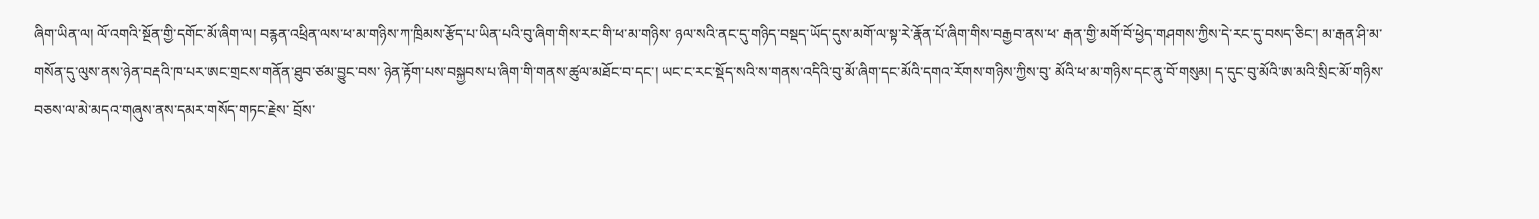ཞིག་ཡིན་ལ། ལོ་འགའི་སྔོན་གྱི་དགོང་མོ་ཞིག་ལ། བརྙན་འཕྲིན་ལས་ཕ་མ་གཉིས་ཀ་ཁྲིམས་རྩོད་པ་ཡིན་པའི་བུ་ཞིག་གིས་རང་གི་ཕ་མ་གཉིས་ ཉལ་སའི་ནང་དུ་གཉིད་བསྡད་ཡོད་དུས་མགོ་ལ་སྟ་རེ་རྣོན་པོ་ཞིག་གིས་བརྒྱབ་ནས་ཕ་ རྒན་གྱི་མགོ་བོ་ཕྱེད་གཤགས་ཀྱིས་དེ་རང་དུ་བསད་ཅིང་། མ་རྒན་ཤི་མ་གསོན་དུ་ལུས་ནས་ཉེན་བརྡའི་ཁ་པར་ཨང་གྲངས་གནོན་ཐུབ་ཙམ་བྱུང་བས་ ཉེན་རྟོག་པས་བསྐྱབས་པ་ཞིག་གི་གནས་ཚུལ་མཐོང་བ་དང་། ཡང་ང་རང་སྡོད་སའི་ས་གནས་འདིའི་བུ་མོ་ཞིག་དང་མོའི་དགའ་རོགས་གཉིས་ཀྱིས་བུ་ མོའི་ཕ་མ་གཉིས་དང་ནུ་བོ་གསུམ། ད་དུང་བུ་མོའི་ཨ་མའི་སྲིང་མོ་གཉིས་བཅས་ལ་མེ་མདའ་གཞུས་ནས་དམར་གསོད་གཏང་རྗེས་ བྲོས་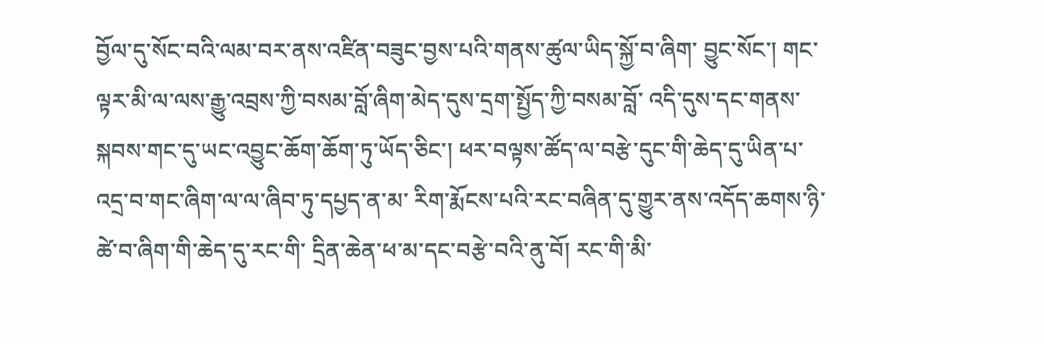བྱོལ་དུ་སོང་བའི་ལམ་བར་ནས་འཛིན་བཟུང་བྱས་པའི་གནས་ཚུལ་ཡིད་སྐྱོ་བ་ཞིག་ བྱུང་སོང་། གང་ལྟར་མི་ལ་ལས་རྒྱུ་འབྲས་ཀྱི་བསམ་བློ་ཞིག་མེད་དུས་དྲག་སྤྱོད་ཀྱི་བསམ་བློ་ འདི་དུས་དང་གནས་སྐབས་གང་དུ་ཡང་འབྱུང་ཆོག་ཆོག་ཏུ་ཡོད་ཅིང་། ཕར་བལྟས་ཚོད་ལ་བརྩེ་དུང་གི་ཆེད་དུ་ཡིན་པ་འདྲ་བ་གང་ཞིག་ལ་ལ་ཞིབ་ཏུ་དཔྱད་ན་མ་ རིག་རྨོངས་པའི་རང་བཞིན་དུ་གྱུར་ནས་འདོད་ཆགས་ཉི་ཚེ་བ་ཞིག་གི་ཆེད་དུ་རང་གི་ དྲིན་ཆེན་ཕ་མ་དང་བརྩེ་བའི་ནུ་བོ། རང་གི་མི་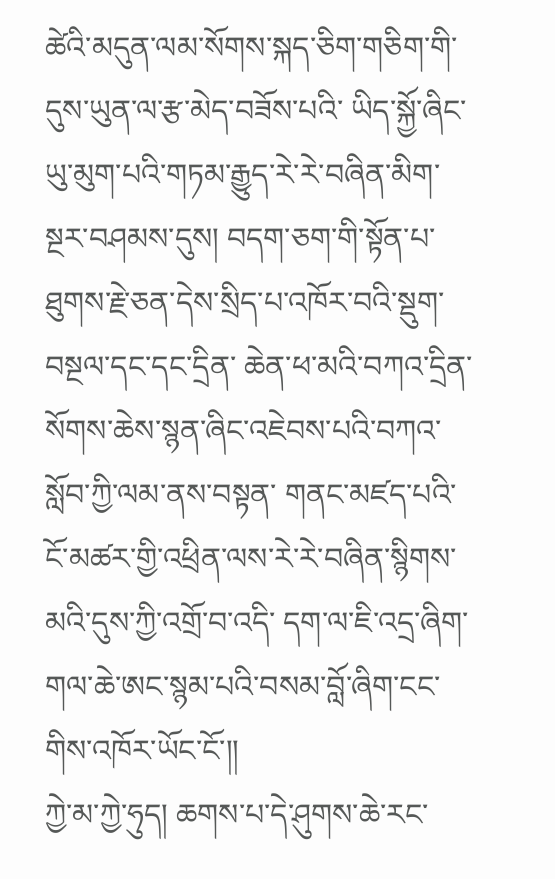ཚེའི་མདུན་ལམ་སོགས་སྐད་ཅིག་གཅིག་གི་དུས་ཡུན་ལ་རྩ་མེད་བཟོས་པའི་ ཡིད་སྐྱོ་ཞིང་ཡུ་མུག་པའི་གཏམ་རྒྱུད་རེ་རེ་བཞིན་མིག་སྔར་བཤམས་དུས། བདག་ཅག་གི་སྟོན་པ་ཐུགས་རྗེ་ཅན་དེས་སྲིད་པ་འཁོར་བའི་སྡུག་བསྔལ་དང་དང་དྲིན་ ཆེན་ཕ་མའི་བཀའ་དྲིན་སོགས་ཆེས་སྙན་ཞིང་འཇེབས་པའི་བཀའ་སློབ་ཀྱི་ལམ་ནས་བསྟན་ གནང་མཛད་པའི་ངོ་མཚར་གྱི་འཕྲིན་ལས་རེ་རེ་བཞིན་སྙིགས་མའི་དུས་ཀྱི་འགྲོ་བ་འདི་ དག་ལ་ཇི་འདྲ་ཞིག་གལ་ཆེ་ཨང་སྙམ་པའི་བསམ་བློ་ཞིག་ངང་གིས་འཁོར་ཡོང་ངོ་།།
ཀྱེ་མ་ཀྱེ་ཧུད། ཆགས་པ་དེ་ཤུགས་ཆེ་རང་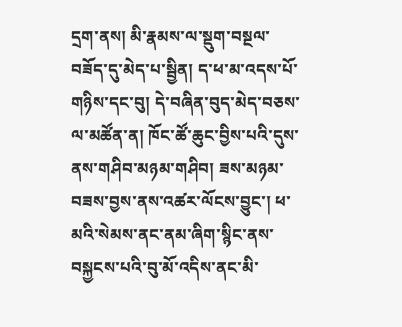དྲག་ནས། མི་རྣམས་ལ་སྡུག་བསྔལ་བཟོད་དུ་མེད་པ་སྦྱིན། ད་ཕ་མ་འདས་པོ་གཉིས་དང་བུ། དེ་བཞིན་བུད་མེད་བཅས་ལ་མཚོན་ན། ཁོང་ཚོ་ཆུང་བྱིས་པའི་དུས་ནས་གཤིབ་མཉམ་གཤིབ། ཟས་མཉམ་བཟས་བྱས་ནས་འཚར་ལོངས་བྱུང་། ཕ་མའི་སེམས་ནང་ནམ་ཞིག་སྙིང་ནས་བསྐྱངས་པའི་བུ་མོ་འདིས་ནང་མི་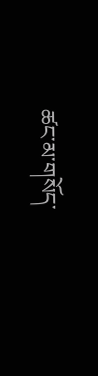ཚང་མ་གསོད་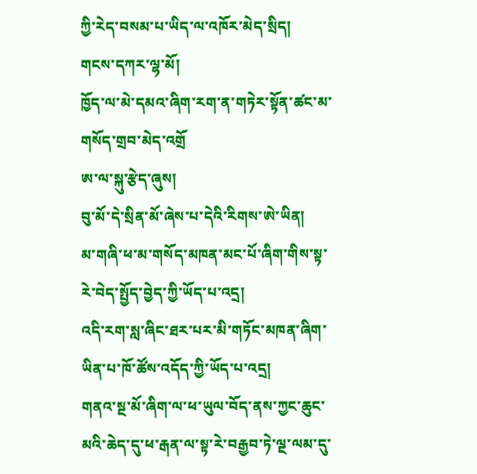ཀྱི་རེད་བསམ་པ་ཡིད་ལ་འཁོར་མེད་སྲིད།
གངས་དཀར་ལྷ་མོ།
ཁྱོད་ལ་མེ་དམའ་ཞིག་རག་ན་གཏེར་སྟོན་ཚང་མ་གསོད་གྲབ་མེད་འགྲོ
ཨ་ལ་སྐུ་རྩེད་ཞུས།
བུ་མོ་དེ་སྲིན་མོ་ཞེས་པ་དེའི་རིགས་ཨེ་ཡིན།
མ་གཞི་ཕ་མ་གསོད་མཁན་མང་པོ་ཞིག་གིས་སྟ་རེ་བེད་སྤྱོད་བྱེད་ཀྱི་ཡོད་པ་འདྲ།
འདི་རག་སླ་ཞིང་ཐར་པར་མི་གཏོང་མཁན་ཞིག་ཡིན་པ་ཁོ་ཚོས་འདོད་ཀྱི་ཡོད་པ་འདྲ།
གནའ་སྔ་མོ་ཞིག་ལ་ཕ་ཡུལ་བོད་ནས་ཀྱང་ཆུང་མའི་ཆེད་དུ་ཕ་རྒན་ལ་སྟ་རེ་བརྒྱབ་ཏེ་ལྔ་ལམ་དུ་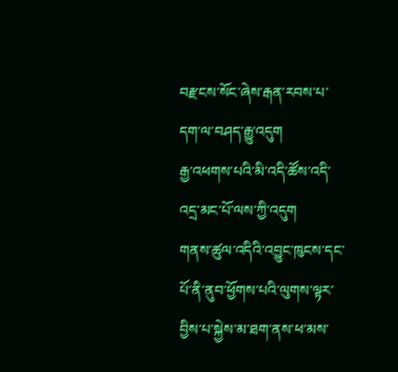བརྫངས་སོང་ཞེས་རྒན་རབས་པ་དག་ལ་བཤད་རྒྱུ་འདུག
རྒྱ་འཕགས་པའི་མི་འདི་ཚོས་འདི་འདྲ་མང་པོ་ལས་ཀྱི་འདུག
གནས་ཚུལ་འདིའི་འབྱུང་ཁུངས་དང་པོ་ནི་ནུབ་ཕྱོགས་པའི་ལུགས་ལྟར་བྱིས་པ་སྐྱེས་མ་ཐག་ནས་ཕ་མས་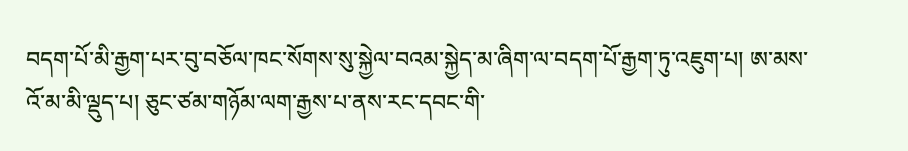བདག་པོ་མི་རྒྱག་པར་བུ་བཅོལ་ཁང་སོགས་སུ་སྐྱེལ་བའམ་སྐྱེད་མ་ཞིག་ལ་བདག་པོ་རྒྱག་ཏུ་འཇུག་པ། ཨ་མས་འོ་མ་མི་ལྡུད་པ། ཅུང་ཙམ་གཉོམ་ལག་རྒྱས་པ་ནས་རང་དབང་གི་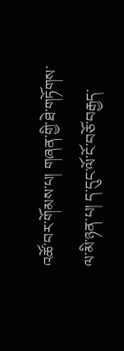འཚོ་བར་གོམས་པ། གཞན་གྱི་ཐེ་གཏོགས་ལ་མི་ཉན་པ། ད་དུང་ལོ་ངོ་བཅོ་བརྒྱད་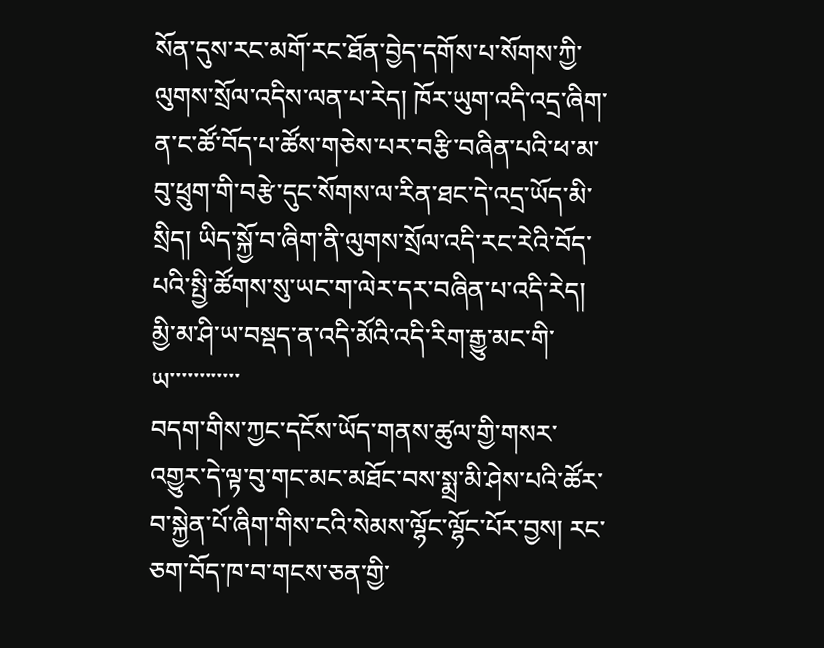སོན་དུས་རང་མགོ་རང་ཐོན་བྱེད་དགོས་པ་སོགས་ཀྱི་ལུགས་སྲོལ་འདིས་ལན་པ་རེད། ཁོར་ཡུག་འདི་འདྲ་ཞིག་ན་ང་ཚོ་བོད་པ་ཚོས་གཅེས་པར་བརྩི་བཞིན་པའི་ཕ་མ་བུ་ཕྲུག་གི་བརྩེ་དུང་སོགས་ལ་རིན་ཐང་དེ་འདྲ་ཡོད་མི་སྲིད། ཡིད་སྐྱོ་བ་ཞིག་ནི་ལུགས་སྲོལ་འདི་རང་རེའི་བོད་པའི་སྤྱི་ཚོགས་སུ་ཡང་ག་ལེར་དར་བཞིན་པ་འདི་རེད།
མྱི་མ་ཤི་ཡ་བསྡད་ན་འདི་མོའི་འདི་རིག་རྒྱུ་མང་གི་ཡ་་་་་་་་་་་་
བདག་གིས་ཀྱང་དངོས་ཡོད་གནས་ཚུལ་གྱི་གསར་འགྱུར་དེ་ལྟ་བུ་གང་མང་མཐོང་བས་སྨྲ་མི་ཤེས་པའི་ཚོར་བ་སྐྱེན་པོ་ཞིག་གིས་ངའི་སེམས་ལྷོང་ལྷོང་པོར་བྱས། རང་ཅག་བོད་ཁ་བ་གངས་ཅན་གྱི་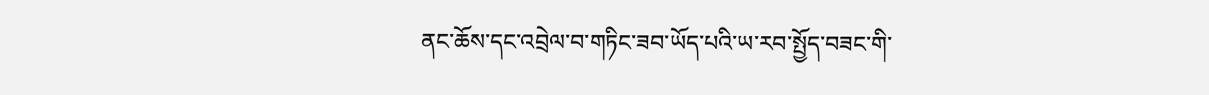ནང་ཆོས་དང་འབྲེལ་བ་གཏིང་ཟབ་ཡོད་པའི་ཡ་རབ་སྤྱོད་བཟང་གི་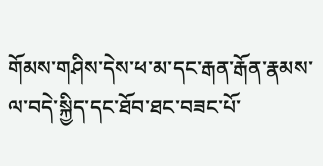གོམས་གཤིས་དེས་ཕ་མ་དང་རྒན་རྒོན་རྣམས་ལ་བདེ་སྐྱིད་དང་ཐོབ་ཐང་བཟང་པོ་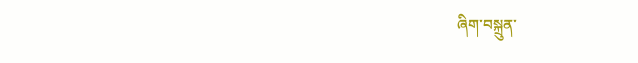ཞིག་བསྐྲུན་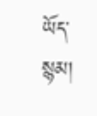ཡོད་སྙམ།